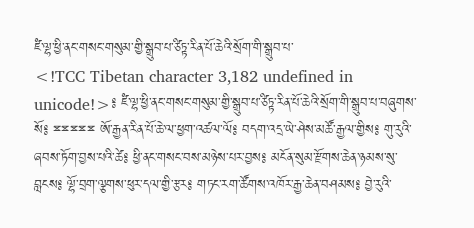ཛཾ་ལྷ་ཕྱི་ནང་གསང་གསུམ་གྱི་སྒྲུབ་པ་ཙིཏྟ་རིན་པོ་ཆེའི་སྲོག་གི་སྒྲུབ་པ་
<!TCC Tibetan character 3,182 undefined in unicode!>༔ ཛཾ་ལྷ་ཕྱི་ནང་གསང་གསུམ་གྱི་སྒྲུབ་པ་ཙིཏྟ་རིན་པོ་ཆེའི་སྲོག་གི་སྒྲུབ་པ་བཞུགས་སོ༔ ྈྈྈྈྈ ཨོ་རྒྱན་རིན་པོ་ཆེ་ལ་ཕྱག་འཚལ་ལོ༔ བདག་འདྲ་ཡེ་ཤེས་མཚོ་རྒྱལ་གྱིས༔ གུ་རུའི་ཞབས་ཏོག་བྱས་པའི་ཚེ༔ ཕྱི་ནང་གསང་བས་མཉེས་པར་བྱས༔ མངོན་སུམ་རྫོགས་ཆེན་ཉམས་སུ་བླངས༔ ལྷོ་བྲག་ལྕགས་ཕུར་དལ་གྱི་རྩར༔ གཏང་རག་ཚོགས་འཁོར་རྒྱ་ཆེན་བཤམས༔ བྱེ་རུའི་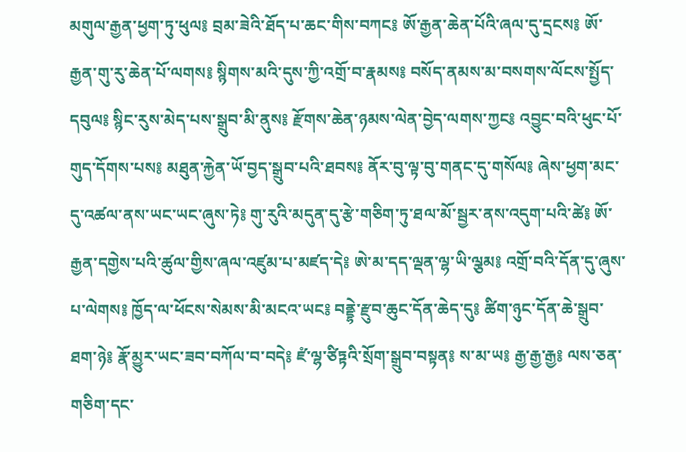མགུལ་རྒྱན་ཕྱག་ཏུ་ཕུལ༔ བྲམ་ཟེའི་ཐོད་པ་ཆང་གིས་བཀང༔ ཨོ་རྒྱན་ཆེན་པོའི་ཞལ་དུ་དྲངས༔ ཨོ་རྒྱན་གུ་རུ་ཆེན་པོ་ལགས༔ སྙིགས་མའི་དུས་ཀྱི་འགྲོ་བ་རྣམས༔ བསོད་ནམས་མ་བསགས་ལོངས་སྤྱོད་དབུལ༔ སྙིང་རུས་མེད་པས་སྒྲུབ་མི་ནུས༔ རྫོགས་ཆེན་ཉམས་ལེན་བྱེད་ལགས་ཀྱང༔ འབྱུང་བའི་ཕུང་པོ་གུད་དོགས་པས༔ མཐུན་རྐྱེན་ཡོ་བྱད་སྒྲུབ་པའི་ཐབས༔ ནོར་བུ་ལྟ་བུ་གནང་དུ་གསོལ༔ ཞེས་ཕྱག་མང་དུ་འཚལ་ནས་ཡང་ཡང་ཞུས་ཏེ༔ གུ་རུའི་མདུན་དུ་རྩེ་གཅིག་ཏུ་ཐལ་མོ་སྦྱར་ནས་འདུག་པའི་ཚེ༔ ཨོ་རྒྱན་དགྱེས་པའི་ཚུལ་གྱིས་ཞལ་འཛུམ་པ་མཛད་དེ༔ ཨེ་མ་དད་ལྡན་ལྷ་ཡི་ལྕམ༔ འགྲོ་བའི་དོན་དུ་ཞུས་པ་ལེགས༔ ཁྱོད་ལ་ཕོངས་སེམས་མི་མངའ་ཡང༔ བནྡྷེ་རྫུབ་ཆུང་དོན་ཆེད་དུ༔ ཚིག་ཉུང་དོན་ཆེ་སྒྲུབ་ཐག་ཉེ༔ རྣོ་མྱུར་ཡང་ཟབ་བཀོལ་བ་བདེ༔ ཛཾ་ལྷ་ཙིཏྟའི་སྲོག་སྒྲུབ་བསྟན༔ ས་མ་ཡ༔ རྒྱ་རྒྱ་རྒྱ༔ ལས་ཅན་གཅིག་དང་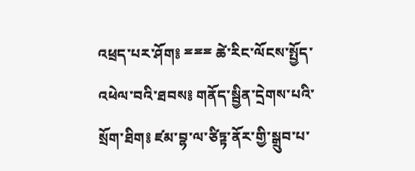འཕྲད་པར་ཤོག༔ ྈྈྈ ཚེ་རིང་ལོངས་སྤྱོད་འཕེལ་བའི་ཐབས༔ གནོད་སྦྱིན་དྲེགས་པའི་སྲོག་ཐིག༔ ཛམ་བྷ་ལ་ཙིཏྟ་ནོར་གྱི་སྒྲུབ་པ་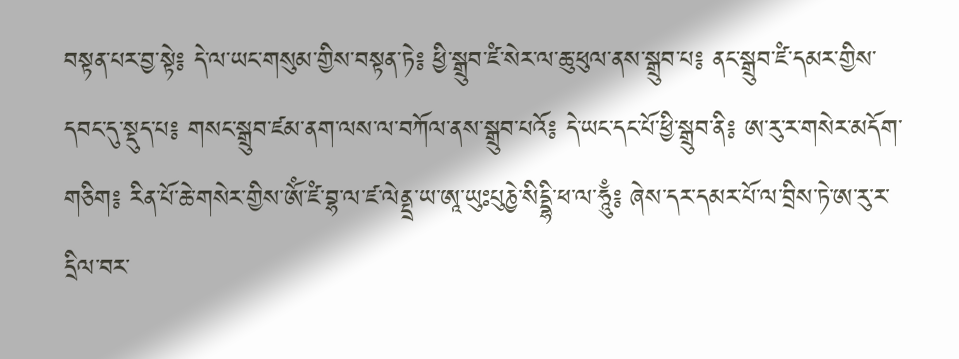བསྟན་པར་བྱ་སྟེ༔ དེ་ལ་ཡང་གསུམ་གྱིས་བསྟན་ཏེ༔ ཕྱི་སྒྲུབ་ཛཾ་སེར་ལ་ཆུ་ཕུལ་ནས་སྒྲུབ་པ༔ ནང་སྒྲུབ་ཛཾ་དམར་གྱིས་དབང་དུ་སྡུད་པ༔ གསང་སྒྲུབ་ཛམ་ནག་ལས་ལ་བཀོལ་ནས་སྒྲུབ་པའོ༔ དེ་ཡང་དང་པོ་ཕྱི་སྒྲུབ་ནི༔ ཨ་རུ་ར་གསེར་མདོག་གཅིག༔ རིན་པོ་ཆེ་གསེར་གྱིས་ཨོཾ་ཛཾ་བྷ་ལ་ཛ་ལེནྡྲ་ཡ་ཨཱ་ཡུཿཔུཎྱེ་སིདྡྷི་ཕ་ལ་ཧཱུྃ༔ ཞེས་དར་དམར་པོ་ལ་བྲིས་ཏེ་ཨ་རུ་ར་དྲིལ་བར་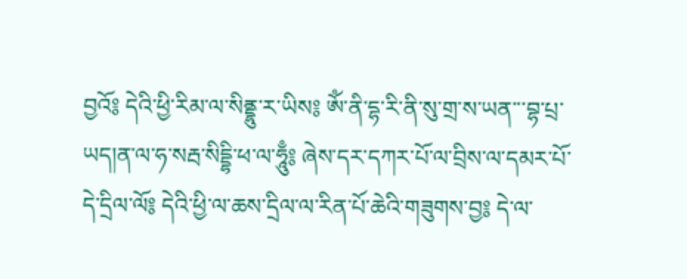བྱའོ༔ དེའི་ཕྱི་རིམ་ལ་སིནྡྷུ་ར་ཡིས༔ ཨོཾ་ནི་དྷ་རི་ནི་སུ་གྲ་ས་ཡན་་་བྷ་པྲ་ཡད།ན་ལ་ཧ་སརྦ་སིདྡྷི་ཕ་ལ་ཧཱུྃ༔ ཞེས་དར་དཀར་པོ་ལ་བྲིས་ལ་དམར་པོ་དེ་དྲིལ་ལོ༔ དེའི་ཕྱི་ལ་ཆས་དྲིལ་ལ་རིན་པོ་ཆེའི་གཟུགས་བྱ༔ དེ་ལ་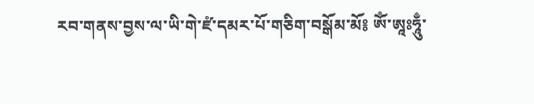རབ་གནས་བྱས་ལ་ཡི་གེ་ཛཾ་དམར་པོ་གཅིག་བསྒོམ་མོ༔ ཨོཾ་ཨཱཿཧཱུྃ་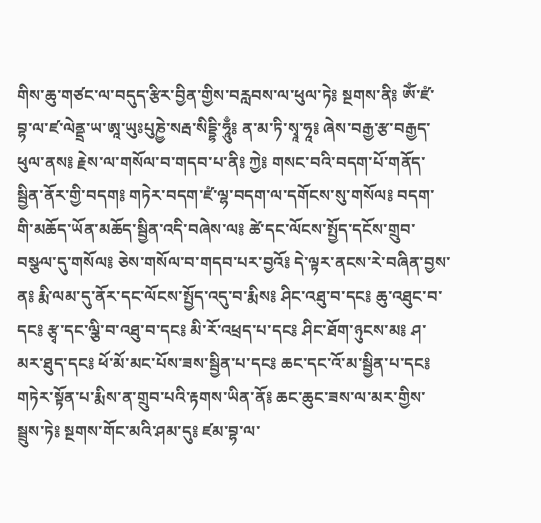གིས་ཆུ་གཙང་ལ་བདུད་རྩིར་བྱིན་གྱིས་བརླབས་ལ་ཕུལ་ཏེ༔ སྔགས་ནི༔ ཨོཾ་ཛཾ་བྷ་ལ་ཛ་ལེནྡྲ་ཡ་ཨཱ་ཡུཿཔུཎྱེ་སརྦ་སིདྡྷི་ཧཱུྃ༔ ན་མ་ཏི་སྭཱ་ཧཱ༔ ཞེས་བརྒྱ་རྩ་བརྒྱད་ཕུལ་ནས༔ རྗེས་ལ་གསོལ་བ་གདབ་པ་ནི༔ ཀྱེ༔ གསང་བའི་བདག་པོ་གནོད་སྦྱིན་ནོར་གྱི་བདག༔ གཏེར་བདག་ཛཾ་ལྷ་བདག་ལ་དགོངས་སུ་གསོལ༔ བདག་གི་མཆོད་ཡོན་མཆོད་སྦྱིན་འདི་བཞེས་ལ༔ ཚེ་དང་ལོངས་སྤྱོད་དངོས་གྲུབ་བསྩལ་དུ་གསོལ༔ ཅེས་གསོལ་བ་གདབ་པར་བྱའོ༔ དེ་ལྟར་ནངས་རེ་བཞིན་བྱས་ན༔ རྨི་ལམ་དུ་ནོར་དང་ལོངས་སྤྱོད་འདུ་བ་རྨིས༔ ཤིང་འཐུ་བ་དང༔ ཆུ་འཐུང་བ་དང༔ རྩྭ་དང་ལྕི་བ་འཐུ་བ་དང༔ མི་རོ་འཕྲད་པ་དང༔ ཤིང་ཐོག་ཉུངས་མ༔ ཤ་མར་ཐུད་དང༔ ཕོ་མོ་མང་པོས་ཟས་སྦྱིན་པ་དང༔ ཆང་དང་འོ་མ་སྦྱིན་པ་དང༔ གཏེར་སྟོན་པ་རྨིས་ན་གྲུབ་པའི་རྟགས་ཡིན་ནོ༔ ཆང་ཆུང་ཟས་ལ་མར་གྱིས་སྦྲུས་ཏེ༔ སྔགས་གོང་མའི་ཤམ་དུ༔ ཛམ་བྷ་ལ་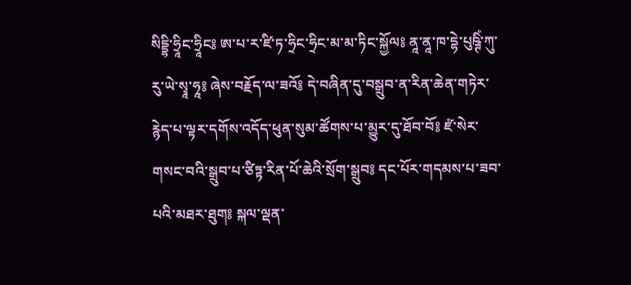སིདྡྷི་ཧྲཱིང་ཧྲཱིང༔ ཨ་པ་ར་ཛི་ཏ་ཧྲིང་ཧྲིང་མ་མ་ཏིང་སྐྱོལ༔ ནཱ་ནཱ་ཁ་དྷེ་པུཥྚིཾ་ཀུ་རུ་ཡེ་སྭཱ་ཧཱ༔ ཞེས་བརྗོད་ལ་ཟའོ༔ དེ་བཞིན་དུ་བསྒྲུབ་ན་རིན་ཆེན་གཏེར་རྙེད་པ་ལྟར་དགོས་འདོད་ཕུན་སུམ་ཚོགས་པ་མྱུར་དུ་ཐོབ་བོ༔ ཛཾ་སེར་གསང་བའི་སྒྲུབ་པ་ཙིཏྟ་རིན་པོ་ཆེའི་སྲོག་སྒྲུབ༔ དང་པོར་གདམས་པ་ཟབ་པའི་མཐར་ཐུག༔ སྐལ་ལྡན་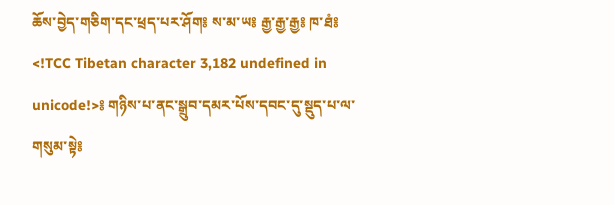ཆོས་བྱེད་གཅིག་དང་ཕྲད་པར་ཤོག༔ ས་མ་ཡ༔ རྒྱ་རྒྱ་རྒྱ༔ ཁ་ཐཾ༔ <!TCC Tibetan character 3,182 undefined in unicode!>༔ གཉིས་པ་ནང་སྒྲུབ་དམར་པོས་དབང་དུ་སྡུད་པ་ལ་གསུམ་སྟེ༔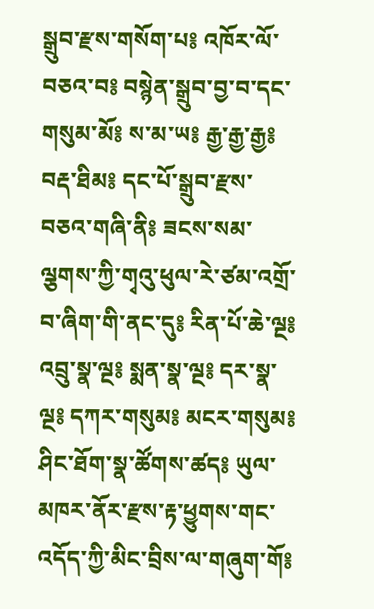སྒྲུབ་རྫས་གསོག་པ༔ འཁོར་ལོ་བཅའ་བ༔ བསྙེན་སྒྲུབ་བྱ་བ་དང་གསུམ་མོ༔ ས་མ་ཡ༔ རྒྱ་རྒྱ་རྒྱ༔ བརྡ་ཐིམ༔ དང་པོ་སྒྲུབ་རྫས་བཅའ་གཞི་ནི༔ ཟངས་སམ་ལྕགས་ཀྱི་གྭའུ་ཕུལ་རེ་ཙམ་འགྲོ་བ་ཞིག་གི་ནང་དུ༔ རིན་པོ་ཆེ་ལྔ༔ འབྲུ་སྣ་ལྔ༔ སྨན་སྣ་ལྔ༔ དར་སྣ་ལྔ༔ དཀར་གསུམ༔ མངར་གསུམ༔ ཤིང་ཐོག་སྣ་ཚོགས་ཚད༔ ཡུལ་མཁར་ནོར་རྫས་རྟ་ཕྱུགས་གང་འདོད་ཀྱི་མིང་བྲིས་ལ་གཞུག་གོ༔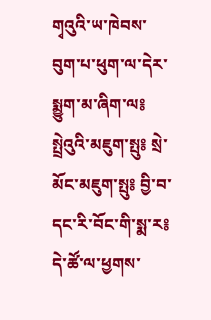གྭའུའི་ཡ་ཁེབས་བུག་པ་ཕུག་ལ་དེར་སྨྱུག་མ་ཞིག་ལ༔ སྤྲེའུའི་མཇུག་སྤུ༔ སྲེ་མོང་མཇུག་སྤུ༔ བྱི་བ་དང་རི་བོང་གི་སྨ་ར༔ དེ་ཚོ་ལ་ཕྱགས་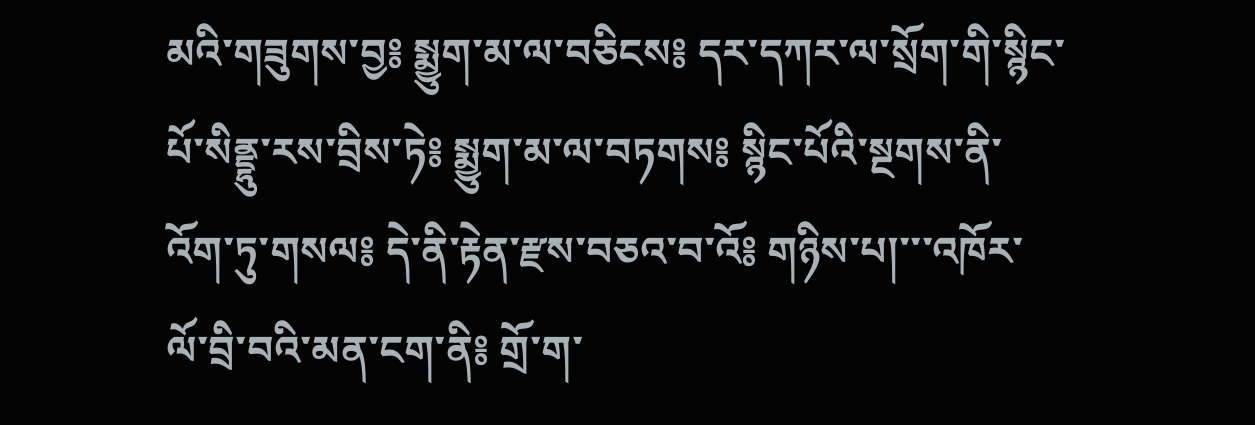མའི་གཟུགས་བྱ༔ སྨྱུག་མ་ལ་བཅིངས༔ དར་དཀར་ལ་སྲོག་གི་སྙིང་པོ་སིནྡྷུ་རས་བྲིས་ཏེ༔ སྨྱུག་མ་ལ་བཏགས༔ སྙིང་པོའི་སྔགས་ནི་འོག་ཏུ་གསལ༔ དེ་ནི་རྟེན་རྫས་བཅའ་བ་འོ༔ གཉིས་པ།་་་འཁོར་ལོ་བྲི་བའི་མན་ངག་ནི༔ གྲོ་ག་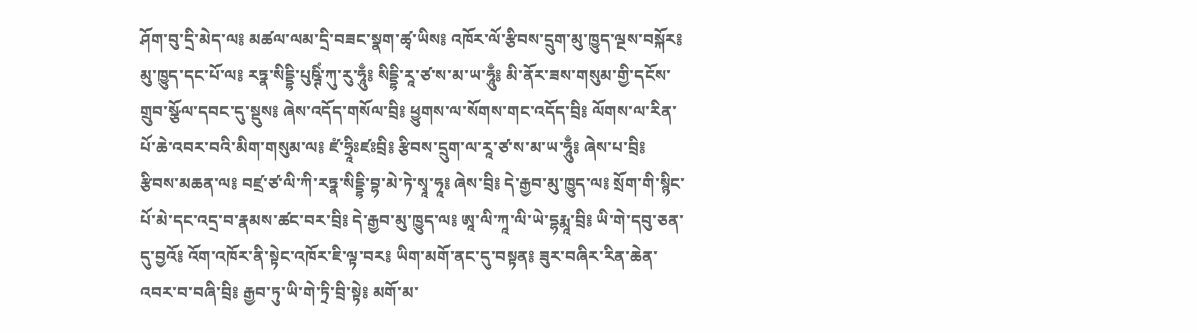ཤོག་བུ་དྲི་མེད་ལ༔ མཚལ་ལམ་དྲི་བཟང་སྣག་ཚྭ་ཡིས༔ འཁོར་ལོ་རྩིབས་དྲུག་མུ་ཁྱུད་ལྔས་བསྐོར༔ མུ་ཁྱུད་དང་པོ་ལ༔ རཏྣ་སིདྡྷི་པུཥྚིཾ་ཀུ་རུ་ཧཱུྃ༔ སིདྡྷི་རཱ་ཙ་ས་མ་ཡ་ཧཱུྃ༔ མི་ནོར་ཟས་གསུམ་གྱི་དངོས་གྲུབ་སྩོལ་དབང་དུ་སྡུས༔ ཞེས་འདོད་གསོལ་བྲི༔ ཕྱུགས་ལ་སོགས་གང་འདོད་བྲི༔ ལོགས་ལ་རིན་པོ་ཆེ་འབར་བའི་མིག་གསུམ་ལ༔ ཛཾ་ཧྲཱིཿཛཿབྲི༔ རྩིབས་དྲུག་ལ་རཱ་ཙ་ས་མ་ཡ་ཧཱུྃ༔ ཞེས་པ་བྲི༔ རྩིབས་མཆན་ལ༔ བཛྲ་ཙ་ལི་ཀི་རཏྣ་སིདྡྷི་བྷ་མེ་ཏེ་སྭཱ་ཧཱ༔ ཞེས་བྲི༔ དེ་རྒྱབ་མུ་ཁྱུད་ལ༔ སྲོག་གི་སྙིང་པོ་མེ་དང་འདྲ་བ་རྣམས་ཚང་བར་བྲི༔ དེ་རྒྱབ་མུ་ཁྱུད་ལ༔ ཨཱ་ལི་ཀཱ་ལི་ཡེ་དྷརྨཱ་བྲི༔ ཡི་གེ་དབུ་ཅན་དུ་བྱའོ༔ འོག་འཁོར་ནི་སྟེང་འཁོར་ཇི་ལྟ་བར༔ ཡིག་མགོ་ནང་དུ་བསྟན༔ ཟུར་བཞིར་རིན་ཆེན་འབར་བ་བཞི་བྲི༔ རྒྱབ་ཏུ་ཡི་གེ་ཏྲི་བྲི་སྟེ༔ མགོ་མ་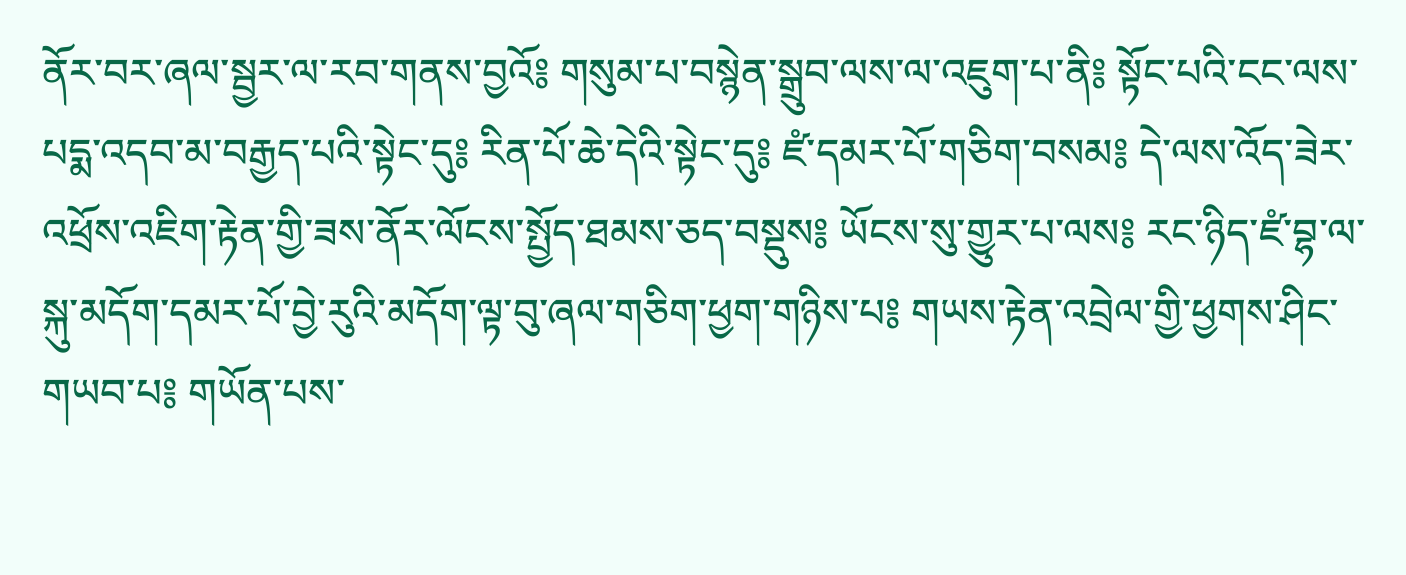ནོར་བར་ཞལ་སྦྱར་ལ་རབ་གནས་བྱའོ༔ གསུམ་པ་བསྙེན་སྒྲུབ་ལས་ལ་འཇུག་པ་ནི༔ སྟོང་པའི་ངང་ལས་པདྨ་འདབ་མ་བརྒྱད་པའི་སྟེང་དུ༔ རིན་པོ་ཆེ་དེའི་སྟེང་དུ༔ ཛཾ་དམར་པོ་གཅིག་བསམ༔ དེ་ལས་འོད་ཟེར་འཕྲོས་འཇིག་རྟེན་གྱི་ཟས་ནོར་ལོངས་སྤྱོད་ཐམས་ཅད་བསྡུས༔ ཡོངས་སུ་གྱུར་པ་ལས༔ རང་ཉིད་ཛཾ་བྷ་ལ་སྐུ་མདོག་དམར་པོ་བྱེ་རུའི་མདོག་ལྟ་བུ་ཞལ་གཅིག་ཕྱག་གཉིས་པ༔ གཡས་རྟེན་འབྲེལ་གྱི་ཕྱགས་ཤིང་གཡབ་པ༔ གཡོན་པས་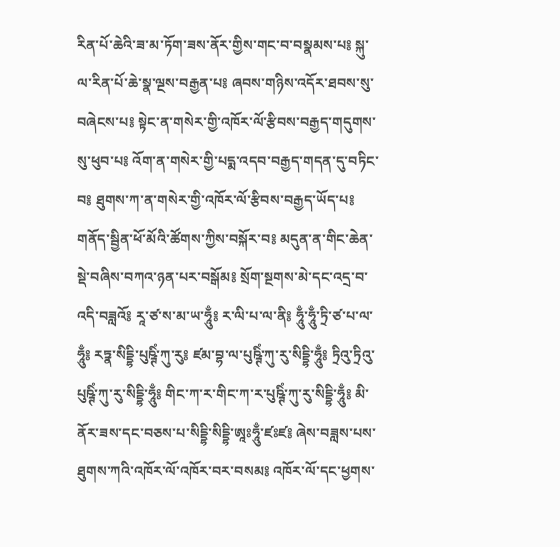རིན་པོ་ཆེའི་ཟ་མ་ཏོག་ཟས་ནོར་གྱིས་གང་བ་བསྣམས་པ༔ སྐུ་ལ་རིན་པོ་ཆེ་སྣ་ལྔས་བརྒྱན་པ༔ ཞབས་གཉིས་འདོར་ཐབས་སུ་བཞེངས་པ༔ སྟེང་ན་གསེར་གྱི་འཁོར་ལོ་རྩིབས་བརྒྱད་གདུགས་སུ་ཕུབ་པ༔ འོག་ན་གསེར་གྱི་པདྨ་འདབ་བརྒྱད་གདན་དུ་བཏིང་བ༔ ཐུགས་ཀ་ན་གསེར་གྱི་འཁོར་ལོ་རྩིབས་བརྒྱད་ཡོད་པ༔ གནོད་སྦྱིན་ཕོ་མོའི་ཚོགས་ཀྱིས་བསྐོར་བ༔ མདུན་ན་གིང་ཆེན་སྡེ་བཞིས་བཀའ་ཉན་པར་བསྒོམ༔ སྲོག་སྔགས་མེ་དང་འདྲ་བ་འདི་བཟླའོ༔ རཱ་ཙ་ས་མ་ཡ་ཧཱུྃ༔ ར་ལི་པ་ལ་ནི༔ ཧཱུྃ་ཧཱུྃ་ཏྲི་ཙ་པ་ལ་ཧཱུྃ༔ རཏྣ་སིདྡྷི་པུཥྚིཾ་ཀུ་རུ༔ ཛམ་བྷ་ལ་པུཥྚིཾ་ཀུ་རུ་སིདྡྷི་ཧཱུྃ༔ ཏྲིའུ་ཏྲིའུ་པུཥྚིཾ་ཀུ་རུ་སིདྡྷི་ཧཱུྃ༔ གིང་ཀ་ར་གིང་ཀ་ར་པུཥྚིཾ་ཀུ་རུ་སིདྡྷི་ཧཱུྃ༔ མི་ནོར་ཟས་དང་བཅས་པ་སིདྡྷི་སིདྡྷི་ཨཱཿཧཱུྃ་ཛཿཛ༔ ཞེས་བཟླས་པས་ཐུགས་ཀའི་འཁོར་ལོ་འཁོར་བར་བསམ༔ འཁོར་ལོ་དང་ཕྱགས་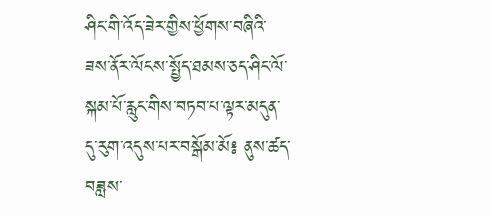ཤིང་གི་འོད་ཟེར་གྱིས་ཕྱོགས་བཞིའི་ཟས་ནོར་ལོངས་སྤྱོད་ཐམས་ཅད་ཤིང་ལོ་སྐམ་པོ་རླུང་གིས་བཏབ་པ་ལྟར་མདུན་དུ་རུག་འདུས་པར་བསྒོམ་མོ༔ ནུས་ཚད་བཟླས་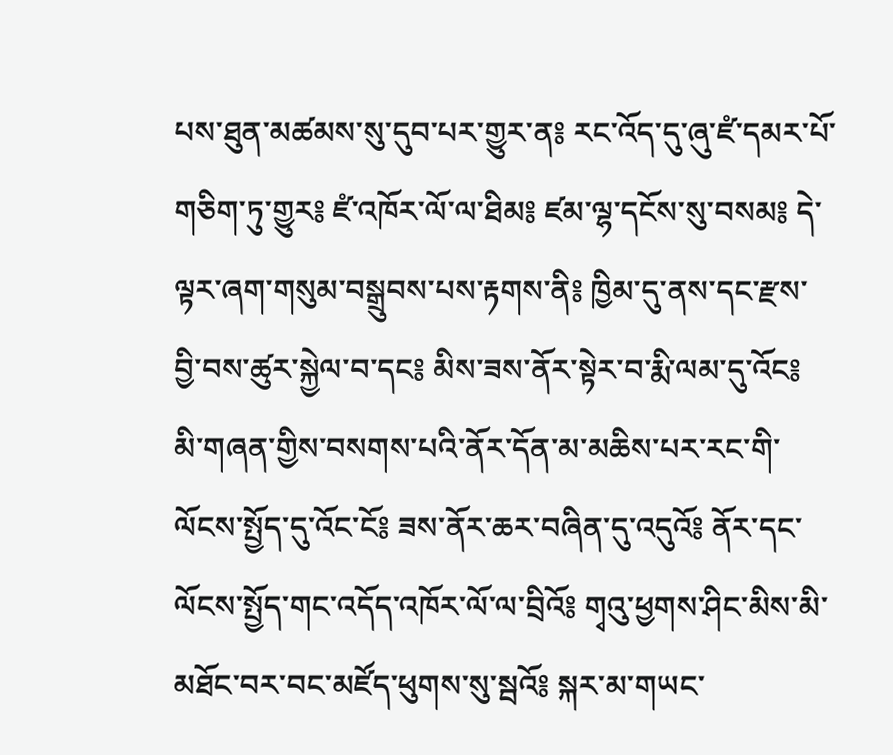པས་ཐུན་མཚམས་སུ་དུབ་པར་གྱུར་ན༔ རང་འོད་དུ་ཞུ་ཛཾ་དམར་པོ་གཅིག་ཏུ་གྱུར༔ ཛཾ་འཁོར་ལོ་ལ་ཐིམ༔ ཛམ་ལྷ་དངོས་སུ་བསམ༔ དེ་ལྟར་ཞག་གསུམ་བསྒྲུབས་པས་རྟགས་ནི༔ ཁྱིམ་དུ་ནས་དང་རྫས་བྱི་བས་ཚུར་སྐྱེལ་བ་དང༔ མིས་ཟས་ནོར་སྟེར་བ་རྨི་ལམ་དུ་འོང༔ མི་གཞན་གྱིས་བསགས་པའི་ནོར་དོན་མ་མཆིས་པར་རང་གི་ལོངས་སྤྱོད་དུ་འོང་ངོ༔ ཟས་ནོར་ཆར་བཞིན་དུ་འདུའོ༔ ནོར་དང་ལོངས་སྤྱོད་གང་འདོད་འཁོར་ལོ་ལ་བྲིའོ༔ གྭའུ་ཕྱགས་ཤིང་མིས་མི་མཐོང་བར་བང་མཛོད་ཕུགས་སུ་སྦའོ༔ སྐར་མ་གཡང་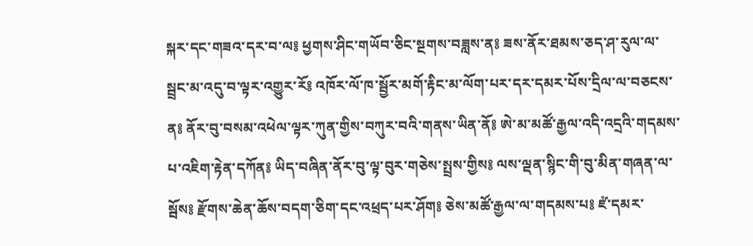སྐར་དང་གཟའ་དར་བ་ལ༔ ཕྱགས་ཤིང་གཡོབ་ཅིང་སྔགས་བཟླས་ན༔ ཟས་ནོར་ཐམས་ཅད་ཤ་རུལ་ལ་སྦྲང་མ་འདུ་བ་ལྟར་འགྱུར་རོ༔ འཁོར་ལོ་ཁ་སྦྱོར་མགོ་རྟིང་མ་ལོག་པར་དར་དམར་པོས་དྲིལ་ལ་བཅངས་ན༔ ནོར་བུ་བསམ་འཕེལ་ལྟར་ཀུན་གྱིས་བཀུར་བའི་གནས་ཡིན་ནོ༔ ཨེ་མ་མཚོ་རྒྱལ་འདི་འདྲའི་གདམས་པ་འཇིག་རྟེན་དཀོན༔ ཡིད་བཞིན་ནོར་བུ་ལྟ་བུར་གཅེས་སྤྲས་གྱིས༔ ལས་ལྡན་སྙིང་གི་བུ་མིན་གཞན་ལ་སྦོས༔ རྫོགས་ཆེན་ཆོས་བདག་ཅིག་དང་འཕྲད་པར་ཤོག༔ ཅེས་མཚོ་རྒྱལ་ལ་གདམས་པ༔ ཛཾ་དམར་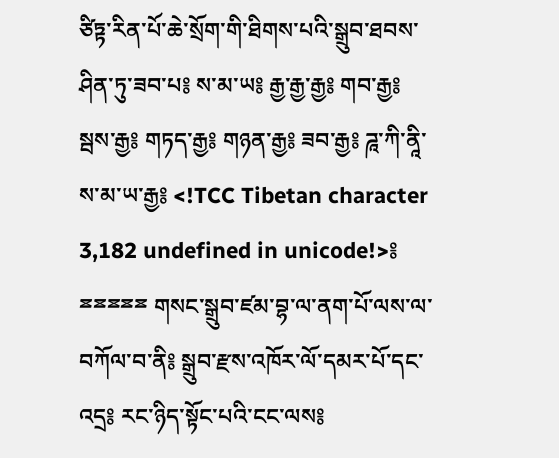ཙིཏྟ་རིན་པོ་ཆེ་སྲོག་གི་ཐིགས་པའི་སྒྲུབ་ཐབས་ཤིན་ཏུ་ཟབ་པ༔ ས་མ་ཡ༔ རྒྱ་རྒྱ་རྒྱ༔ གབ་རྒྱ༔ སྦས་རྒྱ༔ གཏད་རྒྱ༔ གཉན་རྒྱ༔ ཟབ་རྒྱ༔ ཌཱ་ཀི་ནཱི་ས་མ་ཡ་རྒྱ༔ <!TCC Tibetan character 3,182 undefined in unicode!>༔ ྈྈྈྈྈ གསང་སྒྲུབ་ཛམ་བྷ་ལ་ནག་པོ་ལས་ལ་བཀོལ་བ་ནི༔ སྒྲུབ་རྫས་འཁོར་ལོ་དམར་པོ་དང་འདྲ༔ རང་ཉིད་སྟོང་པའི་ངང་ལས༔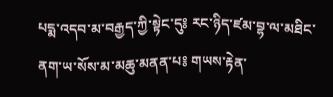པདྨ་འདབ་མ་བརྒྱད་ཀྱི་སྟེང་དུ༔ རང་ཉིད་ཛམ་བྷ་ལ་མཐིང་ནག་ཡ་སོས་མ་མཆུ་མནན་པ༔ གཡས་རྟེན་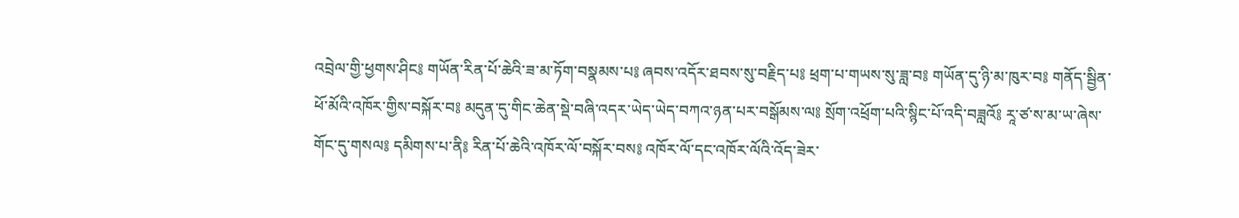འབྲེལ་གྱི་ཕྱགས་ཤིང༔ གཡོན་རིན་པོ་ཆེའི་ཟ་མ་ཏོག་བསྣམས་པ༔ ཞབས་འདོར་ཐབས་སུ་བརྗིད་པ༔ ཕྲག་པ་གཡས་སུ་ཟླ་བ༔ གཡོན་དུ་ཉི་མ་ཁུར་བ༔ གནོད་སྦྱིན་ཕོ་མོའི་འཁོར་གྱིས་བསྐོར་བ༔ མདུན་དུ་གིང་ཆེན་སྡེ་བཞི་འདར་ཡེད་ཡེད་བཀའ་ཉན་པར་བསྒོམས་ལ༔ སྲོག་འཕྲོག་པའི་སྙིང་པོ་འདི་བཟླའོ༔ རཱ་ཙ་ས་མ་ཡ་ཞེས་གོང་དུ་གསལ༔ དམིགས་པ་ནི༔ རིན་པོ་ཆེའི་འཁོར་ལོ་བསྐོར་བས༔ འཁོར་ལོ་དང་འཁོར་ལོའི་འོད་ཟེར་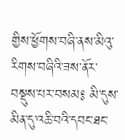གྱིས་ཕྱོགས་བཞི་ནས་མིའུ་རིགས་བཞིའི་ཟས་ནོར་བསྡུས་པར་བསམ༔ མི་དུས་མིན་དུ་འཆི་བའི་དབང་ཐང་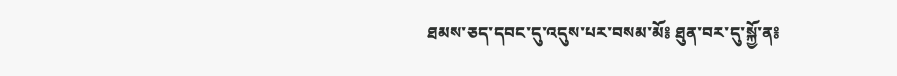ཐམས་ཅད་དབང་དུ་འདུས་པར་བསམ་མོ༔ ཐུན་བར་དུ་སྐྱོ་ན༔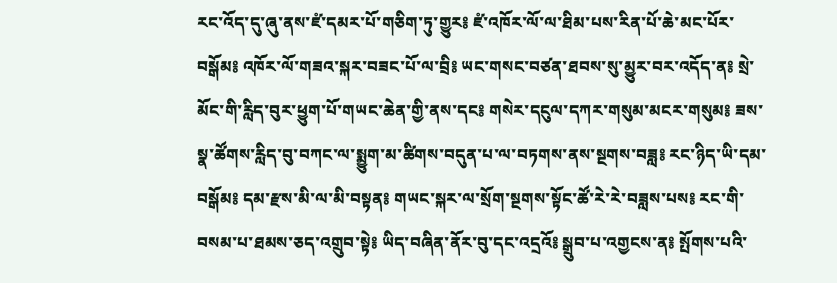རང་འོད་དུ་ཞུ་ནས་ཛཾ་དམར་པོ་གཅིག་ཏུ་གྱུར༔ ཛཾ་འཁོར་ལོ་ལ་ཐིམ་པས་རིན་པོ་ཆེ་མང་པོར་བསྒོམ༔ འཁོར་ལོ་གཟའ་སྐར་བཟང་པོ་ལ་བྲི༔ ཡང་གསང་བཙན་ཐབས་སུ་མྱུར་བར་འདོད་ན༔ སྲེ་མོང་གི་རླིད་བུར་ཕྱུག་པོ་གཡང་ཆེན་གྱི་ནས་དང༔ གསེར་དངུལ་དཀར་གསུམ་མངར་གསུམ༔ ཟས་སྣ་ཚོགས་རླིད་བུ་བཀང་ལ་སྨྱུག་མ་ཚིགས་བདུན་པ་ལ་བཏགས་ནས་སྔགས་བཟླ༔ རང་ཉིད་ཡི་དམ་བསྒོམ༔ དམ་རྫས་མི་ལ་མི་བསྟན༔ གཡང་སྐར་ལ་སྲོག་སྔགས་སྟོང་ཚོ་རེ་རེ་བཟླས་པས༔ རང་གི་བསམ་པ་ཐམས་ཅད་འགྲུབ་སྟེ༔ ཡིད་བཞིན་ནོར་བུ་དང་འདྲའོ༔ སྒྲུབ་པ་འགྱངས་ན༔ སྤོགས་པའི་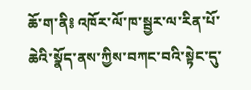ཆོ་ག་ནི༔ འཁོར་ལོ་ཁ་སྦྱར་ལ་རིན་པོ་ཆེའི་སྣོད་ནས་ཀྱིས་བཀང་བའི་སྟེང་དུ་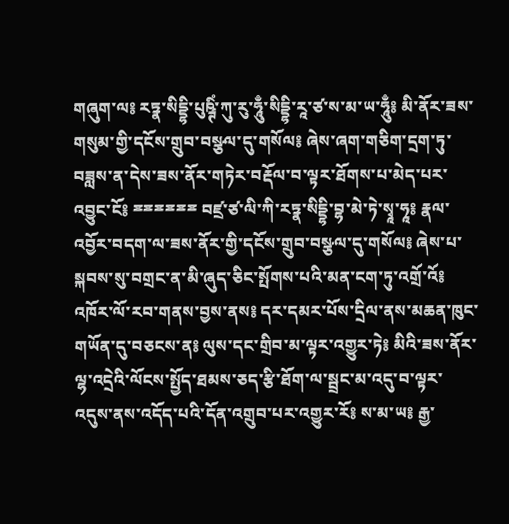གཞུག་ལ༔ རཏྣ་སིདྡྷི་པུཥྚིཾ་ཀུ་རུ་ཧཱུྃ་སིདྡྷི་རཱ་ཙ་ས་མ་ཡ་ཧཱུྃ༔ མི་ནོར་ཟས་གསུམ་གྱི་དངོས་གྲུབ་བསྩལ་དུ་གསོལ༔ ཞེས་ཞག་གཅིག་དྲག་ཏུ་བཟླས་ན་དེས་ཟས་ནོར་གཏེར་བརྡོལ་བ་ལྟར་ཐོགས་པ་མེད་པར་འབྱུང་ངོ༔ ྈྈྈྈྈྈ བཛྲ་ཙ་ལི་ཀི་རཏྣ་སིདྡྷི་བྷ་མེ་ཏེ་སྭཱ་ཧཱ༔ རྣལ་འབྱོར་བདག་ལ་ཟས་ནོར་གྱི་དངོས་གྲུབ་བསྩལ་དུ་གསོལ༔ ཞེས་པ་སྐབས་སུ་བགྲང་ན་མི་ཞུད་ཅིང་སྤོགས་པའི་མན་ངག་ཏུ་འགྲོ་འོ༔ འཁོར་ལོ་རབ་གནས་བྱས་ནས༔ དར་དམར་པོས་དྲིལ་ནས་མཆན་ཁུང་གཡོན་དུ་བཅངས་ན༔ ལུས་དང་གྲིབ་མ་ལྟར་འགྱུར་ཏེ༔ མིའི་ཟས་ནོར་ལྷ་འདྲེའི་ལོངས་སྤྱོད་ཐམས་ཅད་རྩི་ཐོག་ལ་སྦྲང་མ་འདུ་བ་ལྟར་འདུས་ནས་འདོད་པའི་དོན་འགྲུབ་པར་འགྱུར་རོ༔ ས་མ་ཡ༔ རྒྱ་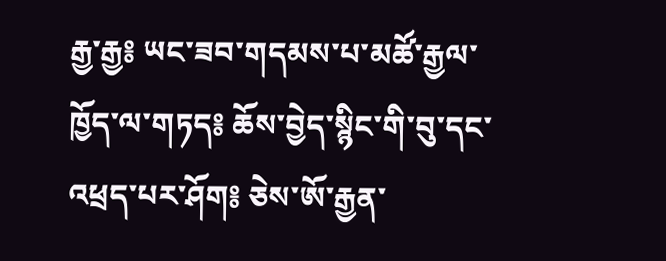རྒྱ་རྒྱ༔ ཡང་ཟབ་གདམས་པ་མཚོ་རྒྱལ་ཁྱོད་ལ་གཏད༔ ཆོས་བྱེད་སྙིང་གི་བུ་དང་འཕྲད་པར་ཤོག༔ ཅེས་ཨོ་རྒྱན་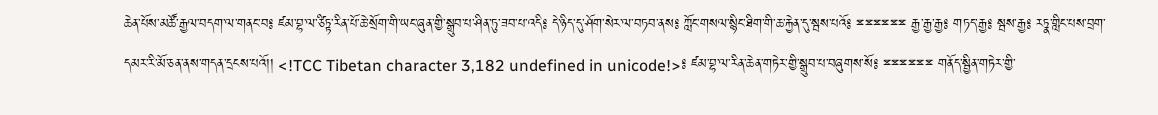ཆེན་པོས་མཚོ་རྒྱལ་བདག་ལ་གནང་བ༔ ཛམ་བྷ་ལ་ཙིཏྟ་རིན་པོ་ཆེ་སྲོག་གི་ཡང་ཞུན་གྱི་སྒྲུབ་པ་ཤིན་ཏུ་ཟབ་པ་འདི༔ དེ་ཉིད་དུ་ཤོག་སེར་ལ་བཏབ་ནས༔ ཀློང་གསལ་སྙིང་ཐིག་གི་ཆ་རྐྱེན་དུ་སྦས་པའོ༔ ྈྈྈྈྈྈ རྒྱ་རྒྱ་རྒྱ༔ གཏད་རྒྱ༔ སྦས་རྒྱ༔ རཏྣ་གླིང་པས་བྲག་དམར་རི་མོ་ཅན་ནས་གདན་དྲངས་པའོ།། <!TCC Tibetan character 3,182 undefined in unicode!>༔ ཛམ་བྷ་ལ་རིན་ཆེན་གཏེར་གྱི་སྒྲུབ་པ་བཞུགས་སོ༔ ྈྈྈྈྈྈ གནོད་སྦྱིན་གཏེར་གྱི་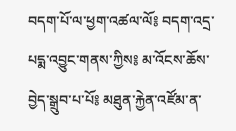བདག་པོ་ལ་ཕྱག་འཚལ་ལོ༔ བདག་འདྲ་པདྨ་འབྱུང་གནས་ཀྱིས༔ མ་འོངས་ཆོས་བྱེད་སྒྲུབ་པ་པོ༔ མཐུན་རྐྱེན་འཛོམ་ན་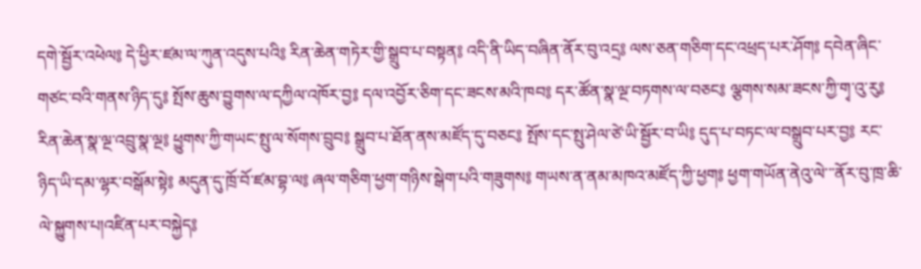དགེ་སྦྱོར་འཕེལ༔ དེ་ཕྱིར་ཛམ་ལ་ཀུན་འདུས་པའི༔ རིན་ཆེན་གཏེར་གྱི་སྒྲུབ་པ་བསྟན༔ འདི་ནི་ཡིད་བཞིན་ནོར་བུ་འདྲ༔ ལས་ཅན་གཅིག་དང་འཕྲད་པར་ཤོག༔ དབེན་ཞིང་གཙང་བའི་གནས་ཉིད་དུ༔ སྤོས་ཆུས་བྱུགས་ལ་དཀྱིལ་འཁོར་བྱ༔ དལ་འབྱོར་ཅིག་དང་ཟངས་མའི་ཁབ༔ དར་ཚོན་སྣ་ལྔ་བཏགས་ལ་བཅང༔ ལྕགས་སམ་ཟངས་ཀྱི་གྭ་འུ་རུ༔ རིན་ཆེན་སྣ་ལྔ་འབྲུ་སྣ་ལྔ༔ ཕྱུགས་ཀྱི་གཡང་སྤུ་ལ་སོགས་བྲུབ༔ སྒྲུབ་པ་ཐོན་ནས་མཛོད་དུ་བཅང༔ སྤོས་དང་སྤུ་ཤེལ་ཙེ་ཡི་སྦྱོར་བ་ཡི༔ དུད་པ་བཏང་ལ་བསྒྲུབ་པར་བྱ༔ རང་ཉིད་ཡི་དམ་ལྷར་བསྒོམ་སྟེ༔ མདུན་དུ་ཁྲོ་བོ་ཛམ་བྷ་ལ༔ ཞལ་གཅིག་ཕྱག་གཉིས་སྒེག་པའི་གཟུགས༔ གཡས་ན་ནམ་མཁའ་མཛོད་ཀྱི་ཕྱག༔ ཕྱག་གཡོན་ནེའུ་ལེ་་་ནོར་བུ་ཁྲ་ཆི་ལེ་སྐྱུགས་པ།འཛིན་པར་བསྐྱེད༔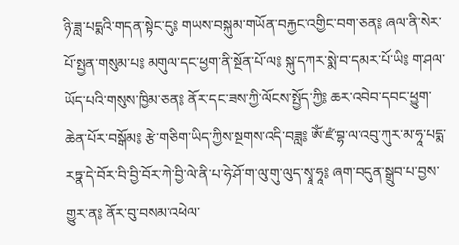ཉི་ཟླ་པདྨའི་གདན་སྟེང་དུ༔ གཡས་བསྐུམ་གཡོན་བརྐྱང་འགྱིང་བག་ཅན༔ ཞལ་ནི་སེར་པོ་སྤྱན་གསུམ་པ༔ མགུལ་དང་ཕྱག་ནི་སྔོན་པོ་ལ༔ སྐུ་དཀར་སྨེ་བ་དམར་པོ་ཡི༔ ག་ཤལ་ཡོད་པའི་གསུས་ཁྱིམ་ཅན༔ ནོར་དང་ཟས་ཀྱི་ལོངས་སྤྱོད་ཀྱི༔ ཆར་འབེབ་དབང་ཕྱུག་ཆེན་པོར་བསྒོམ༔ རྩེ་གཅིག་ཡིད་ཀྱིས་སྔགས་འདི་བཟླ༔ ཨོཾ་ཛཾ་བྷ་ལ་འབུ་ཀུར་མ་ཧཱ་པདྨ་རཏྣ་དེ་བོར་བི་བྱི་བོར་ཀེ་བྱི་ལེ་ནི་པ་ཧེ་ཤོ་ག་ལུ་གུ་ལུད་སྭཱ་ཧཱ༔ ཞག་བདུན་སྒྲུབ་པ་བྱས་གྱུར་ན༔ ནོར་བུ་བསམ་འཕེལ་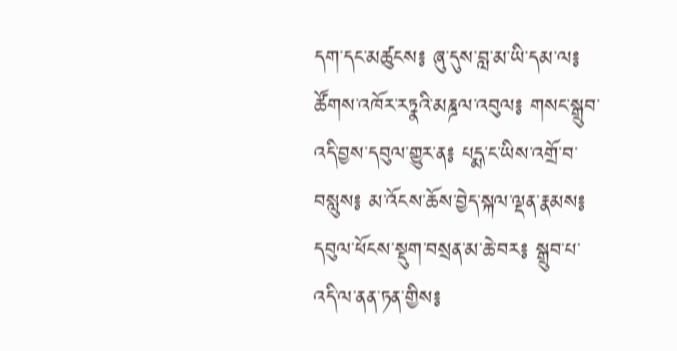དག་དང་མཚུངས༔ ཞུ་དུས་བླ་མ་ཡི་དམ་ལ༔ ཚོགས་འཁོར་རཏྣའི་མཎྜལ་འབུལ༔ གསང་སྒྲུབ་འདི་བྱས་དབུལ་གྱུར་ན༔ པདྨ་ང་ཡིས་འགྲོ་བ་བསླུས༔ མ་འོངས་ཆོས་བྱེད་སྐལ་ལྡན་རྣམས༔ དབུལ་ཕོངས་སྡུག་བསྲན་མ་ཆེ་བར༔ སྒྲུབ་པ་འདི་ལ་ནན་ཏན་གྱིས༔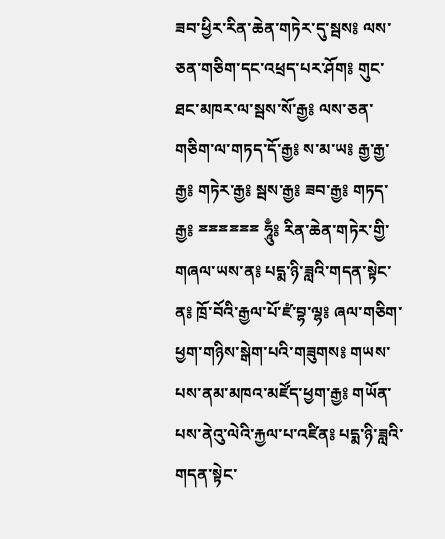ཟབ་ཕྱིར་རིན་ཆེན་གཏེར་དུ་སྦས༔ ལས་ཅན་གཅིག་དང་འཕྲད་པར་ཤོག༔ གུང་ཐང་མཁར་ལ་སྦས་སོ་རྒྱ༔ ལས་ཅན་གཅིག་ལ་གཏད་དོ་རྒྱ༔ ས་མ་ཡ༔ རྒྱ་རྒྱ་རྒྱ༔ གཏེར་རྒྱ༔ སྦས་རྒྱ༔ ཟབ་རྒྱ༔ གཏད་རྒྱ༔ ྈྈྈྈྈྈ ཧཱུྃ༔ རིན་ཆེན་གཏེར་གྱི་གཞལ་ཡས་ན༔ པདྨ་ཉི་ཟླའི་གདན་སྟེང་ན༔ ཁྲོ་བོའི་རྒྱལ་པོ་ཛཾ་བྷ་ལྷ༔ ཞལ་གཅིག་ཕྱག་གཉིས་སྒེག་པའི་གཟུགས༔ གཡས་པས་ནམ་མཁའ་མཛོད་ཕྱག་རྒྱ༔ གཡོན་པས་ནེའུ་ལེའི་རྐྱལ་པ་འཛིན༔ པདྨ་ཉི་ཟླའི་གདན་སྟེང་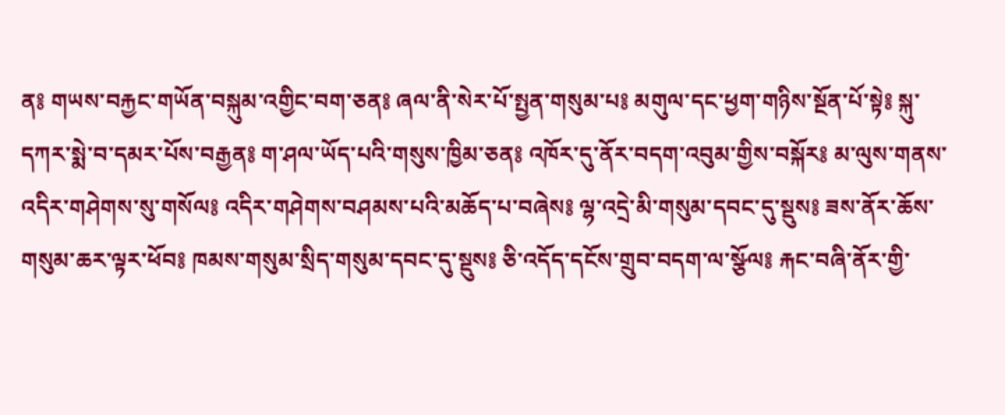ན༔ གཡས་བརྐྱང་གཡོན་བསྐུམ་འགྱིང་བག་ཅན༔ ཞལ་ནི་སེར་པོ་སྤྱན་གསུམ་པ༔ མགུལ་དང་ཕྱག་གཉིས་སྔོན་པོ་སྟེ༔ སྐུ་དཀར་སྨེ་བ་དམར་པོས་བརྒྱན༔ ག་ཤལ་ཡོད་པའི་གསུས་ཁྱིམ་ཅན༔ འཁོར་དུ་ནོར་བདག་འབུམ་གྱིས་བསྐོར༔ མ་ལུས་གནས་འདིར་གཤེགས་སུ་གསོལ༔ འདིར་གཤེགས་བཤམས་པའི་མཆོད་པ་བཞེས༔ ལྷ་འདྲེ་མི་གསུམ་དབང་དུ་སྡུས༔ ཟས་ནོར་ཆོས་གསུམ་ཆར་ལྟར་ཕོབ༔ ཁམས་གསུམ་སྲིད་གསུམ་དབང་དུ་སྡུས༔ ཅི་འདོད་དངོས་གྲུབ་བདག་ལ་སྩོལ༔ རྐང་བཞི་ནོར་གྱི་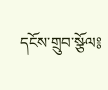དངོས་གྲུབ་སྩོལ༔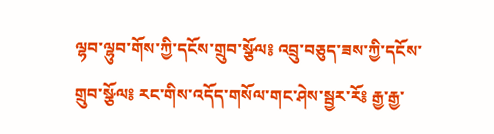ལྷབ་ལྷུབ་གོས་ཀྱི་དངོས་གྲུབ་སྩོལ༔ འབྲུ་བཅུད་ཟས་ཀྱི་དངོས་གྲུབ་སྩོལ༔ རང་གིས་འདོད་གསོལ་གང་ཤེས་སྦྱར་རོ༔ རྒྱ་རྒྱ་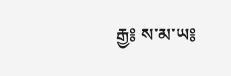རྒྱ༔ ས་མ་ཡ༔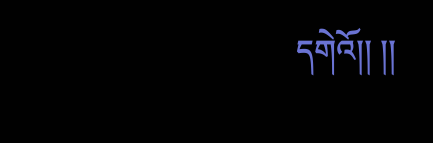དགེའོ།། །།